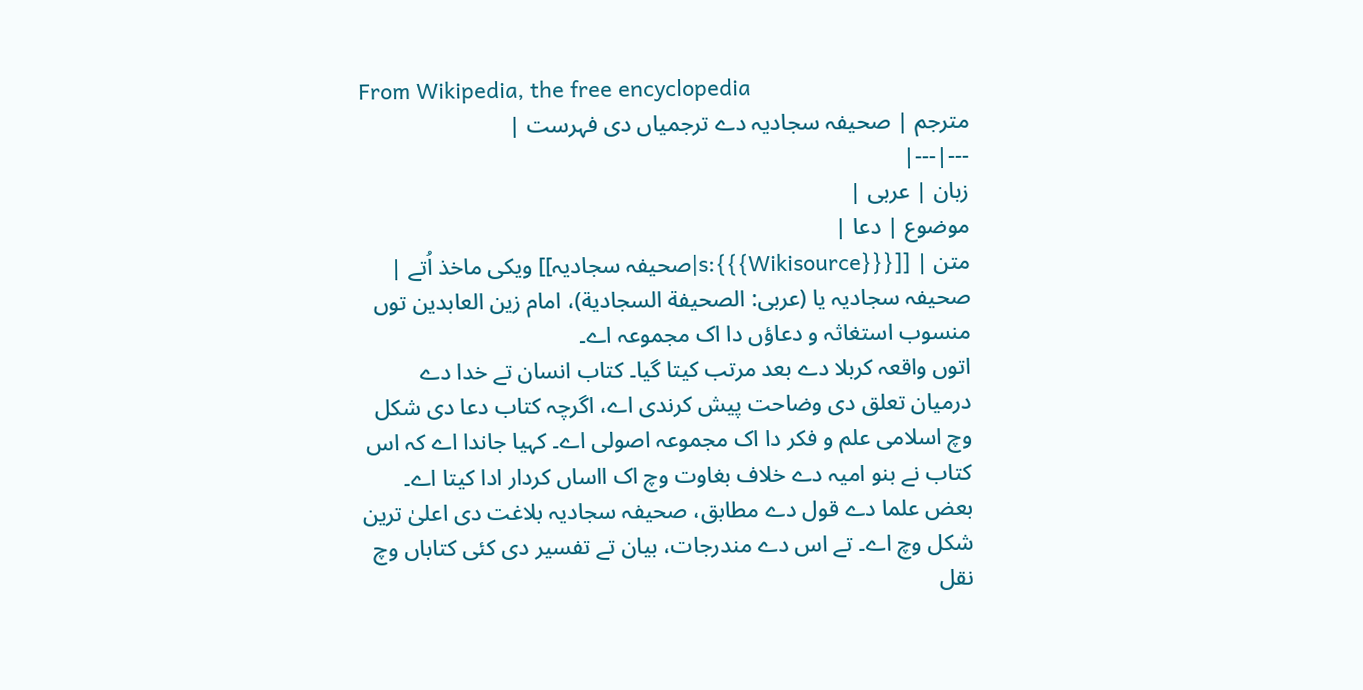From Wikipedia, the free encyclopedia
مترجم | صحیفہ سجادیہ دے ترجمیاں دی فہرست |
---|---|
زبان | عربی |
موضوع | دعا |
متن | [[s:{{{Wikisource}}}|صحیفہ سجادیہ]] ویکی ماخذ اُتے |
صحیفہ سجادیہ یا (عربی: الصحيفة السجادية)، امام زین العابدین توں منسوب استغاثہ و دعاؤں دا اک مجموعہ اے۔
اتوں واقعہ کربلا دے بعد مرتب کیتا گیا۔ کتاب انسان تے خدا دے درمیان تعلق دی وضاحت پیش کرندی اے، اگرچہ کتاب دعا دی شکل وچ اسلامی علم و فکر دا اک مجموعہ اصولی اے۔ کہیا جاندا اے کہ اس کتاب نے بنو امیہ دے خلاف بغاوت وچ اک ااساں کردار ادا کیتا اے۔ بعض علما دے قول دے مطابق، صحیفہ سجادیہ بلاغت دی اعلیٰ ترین شکل وچ اے۔ تے اس دے مندرجات، بیان تے تفسیر دی کئی کتاباں وچ نقل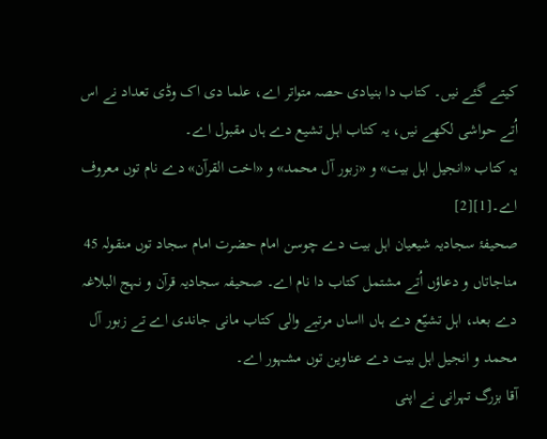کیتے گئے نيں۔ کتاب دا بنیادی حصہ متواتر اے، علما دی اک وڈی تعداد نے اس اُتے حواشی لکھے نيں، یہ کتاب اہل تشیع دے ہاں مقبول اے۔
یہ کتاب «انجیل اہل بیت» و «زبور آل محمد» و «اخت القرآن» دے نام توں معروف اے۔[1][2]
صحیفۂ سجادیہ شیعیان اہل بیت دے چوسن امام حضرت امام سجاد توں منقولہ 45 مناجاتاں و دعاؤں اُتے مشتمل کتاب دا نام اے۔ صحیفہ سجادیہ قرآن و نہج البلاغہ دے بعد، اہل تشیّع دے ہاں ااساں مرتبے والی کتاب مانی جاندی اے تے زبور آل محمد و انجیل اہل بیت دے عناوین توں مشہور اے۔
آقا بزرگ تہرانی نے اپنی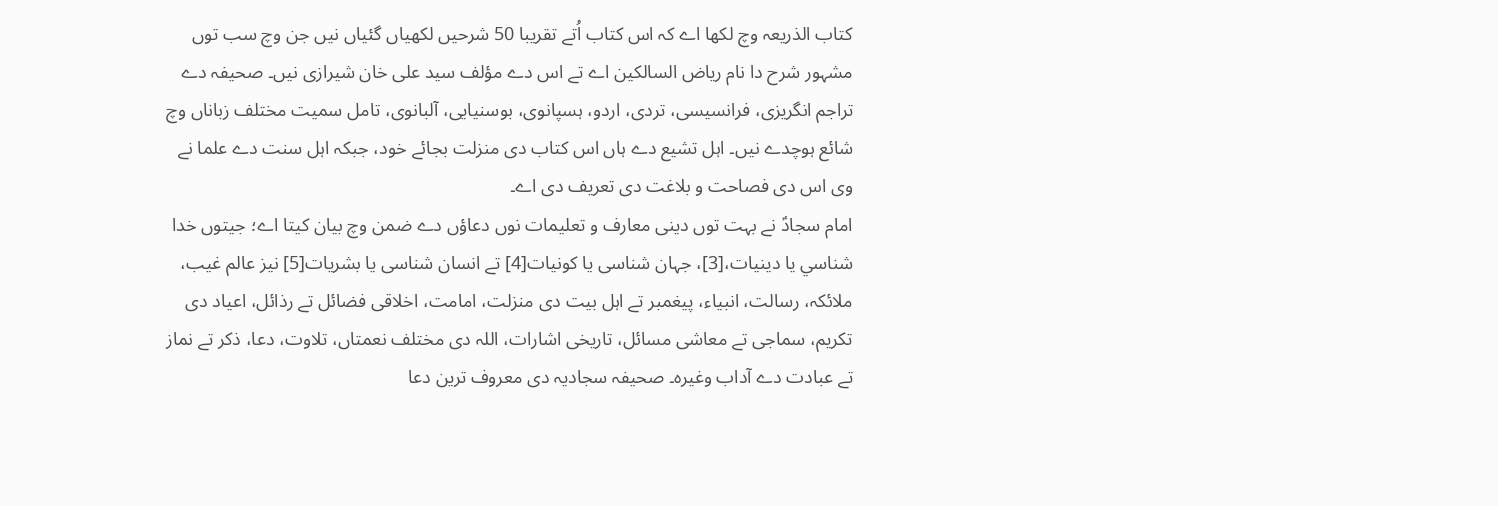کتاب الذریعہ وچ لکھا اے کہ اس کتاب اُتے تقریبا 50 شرحيں لکھیاں گئیاں نيں جن وچ سب توں مشہور شرح دا نام ریاض السالکین اے تے اس دے مؤلف سید علی خان شیرازی نيں۔ صحیفہ دے تراجم انگریزی، فرانسیسی، تردی، اردو، ہسپانوی، بوسنیایی، آلبانوی، تامل سمیت مختلف زباناں وچ شائع ہوچدے نيں۔ اہل تشیع دے ہاں اس کتاب دی منزلت بجائے خود، جبکہ اہل سنت دے علما نے وی اس دی فصاحت و بلاغت دی تعریف دی اے۔
امام سجادؑ نے بہت توں دینی معارف و تعلیمات نوں دعاؤں دے ضمن وچ بیان کیتا اے؛ جیتوں خدا شناسي یا دینیات،[3]، جہان شناسی یا کونیات[4] تے انسان شناسی یا بشریات[5] نیز عالم غیب، ملائکہ، رسالت، انبیاء، پیغمبر تے اہل بیت دی منزلت، امامت، اخلاقی فضائل تے رذائل، اعیاد دی تکریم، سماجی تے معاشی مسائل، تاریخی اشارات، اللہ دی مختلف نعمتاں، تلاوت، دعا، ذکر تے نماز تے عبادت دے آداب وغیرہ۔ صحیفہ سجادیہ دی معروف ترین دعا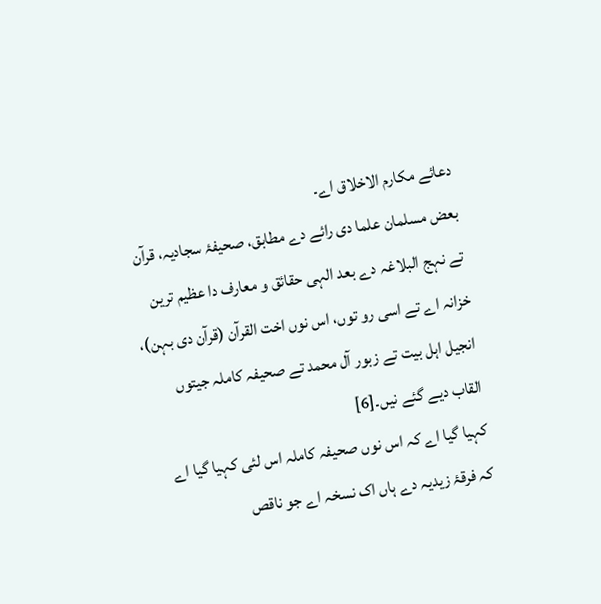دعائے مکارم الاخلاق اے۔
بعض مسلمان علما دی رائے دے مطابق، صحیفۂ سجادیہ، قرآن تے نہج البلاغہ دے بعد الہی حقائق و معارف دا عظیم ترین خزانہ اے تے اسی رو توں، اس نوں اخت القرآن (قرآن دی بہن)، انجیل اہل بیت تے زبور آل محمد تے صحیفہ کاملہ جیتوں القاب دیے گئے نيں۔[6]
کہیا گیا اے کہ اس نوں صحیفہ کاملہ اس لئی کہیا گیا اے کہ فرقۂ زیدیہ دے ہاں اک نسخہ اے جو ناقص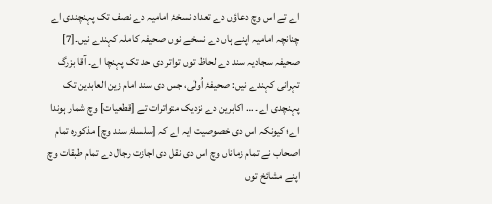اے تے اس وچ دعاؤں دے تعداد نسخۂ امامیہ دے نصف تک پہنچندی اے چنانچہ امامیہ اپنے ہاں دے نسخے نوں صحیفہ کاملہ کہندے نيں۔[7]
صحیفہ سجادیہ سند دے لحاظ توں تواتر دی حد تک پہنچا اے۔ آقا بزرگ تہرانی کہندے نيں: صحیفۂ اُولٰی، جس دی سند امام زین العابدین تک پہنچدی اے۔ … اکابرین دے نزدیک متواترات تے [قطعیات] وچ شمار ہوندا اے؛ کیونکہ اس دی خصوصیت ایہ اے کہ [سلسلۂ سند وچ] مذکورہ تمام اصحاب نے تمام زماناں وچ اس دی نقل دی اجازت رجال دے تمام طبقات وچ اپنے مشائخ توں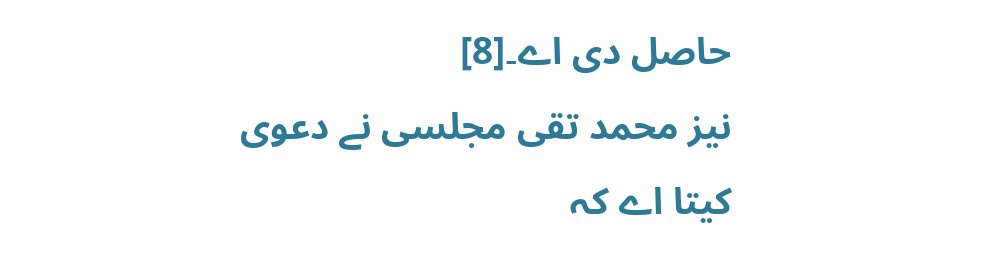حاصل دی اے۔[8]
نیز محمد تقی مجلسی نے دعوی کیتا اے کہ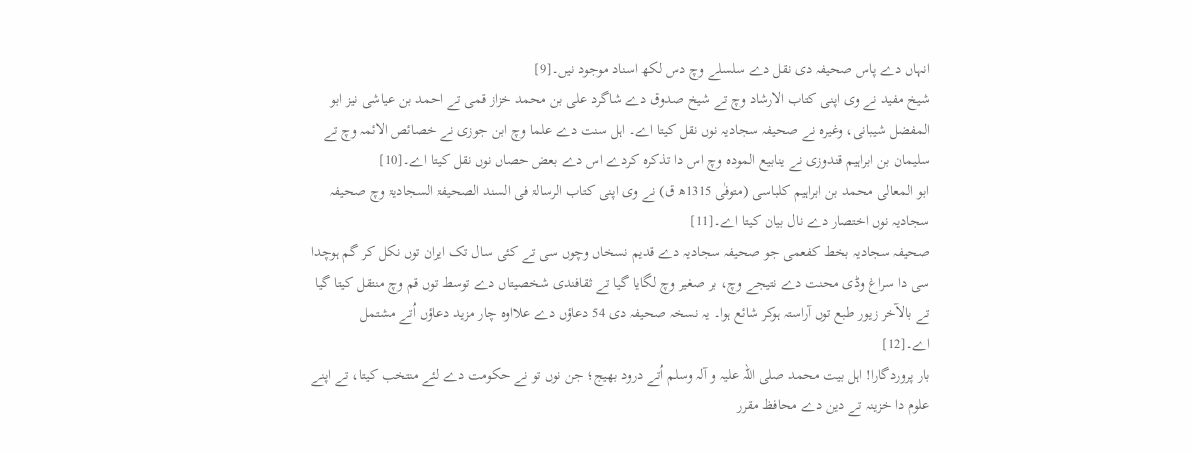انہاں دے پاس صحیفہ دی نقل دے سلسلے وچ دس لکھ اسناد موجود نيں۔[9]
شیخ مفید نے وی اپنی کتاب الارشاد وچ تے شیخ صدوق دے شاگرد علی بن محمد خزاز قمی تے احمد بن عیاشی نیز ابو المفضل شیبانی، وغیرہ نے صحیفہ سجادیہ نوں نقل کیتا اے۔ اہل سنت دے علما وچ ابن جوزی نے خصائص الائمہ وچ تے سلیمان بن ابراہیم قندوزی نے ینابیع المودہ وچ اس دا تذکرہ کردے اس دے بعض حصاں نوں نقل کیتا اے۔[10]
ابو المعالی محمد بن ابراہیم کلباسی (متوفٰی 1315ھ ق) نے وی اپنی کتاب الرسالۃ فی السند الصحیفۃ السجادیۃ وچ صحیفہ سجادیہ نوں اختصار دے نال بیان کیتا اے۔[11]
صحیفہ سجادیہ بخط کفعمی جو صحیفہ سجادیہ دے قدیم نسخاں وچوں سی تے کئی سال تک ایران توں نکل کر گم ہوچدا سی دا سراغ وڈی محنت دے نتیجے وچ، بر صغیر وچ لگایا گیا تے ثقافندی شخصیتاں دے توسط توں قم وچ منتقل کیتا گیا تے بالآخر زیور طبع توں آراستہ ہوکر شائع ہوا۔ یہ نسخہ صحیفہ دی 54 دعاؤں دے علااوہ چار مزید دعاؤں اُتے مشتمل اے۔[12]
بار پروردگارا! اہل بیت محمد صلی اللہ علیہ و آلہ وسلم اُتے درود بھیج؛ جن نوں تو نے حکومت دے لئے منتخب کیتا، تے اپنے علوم دا خزینہ تے دین دے محافظ مقرر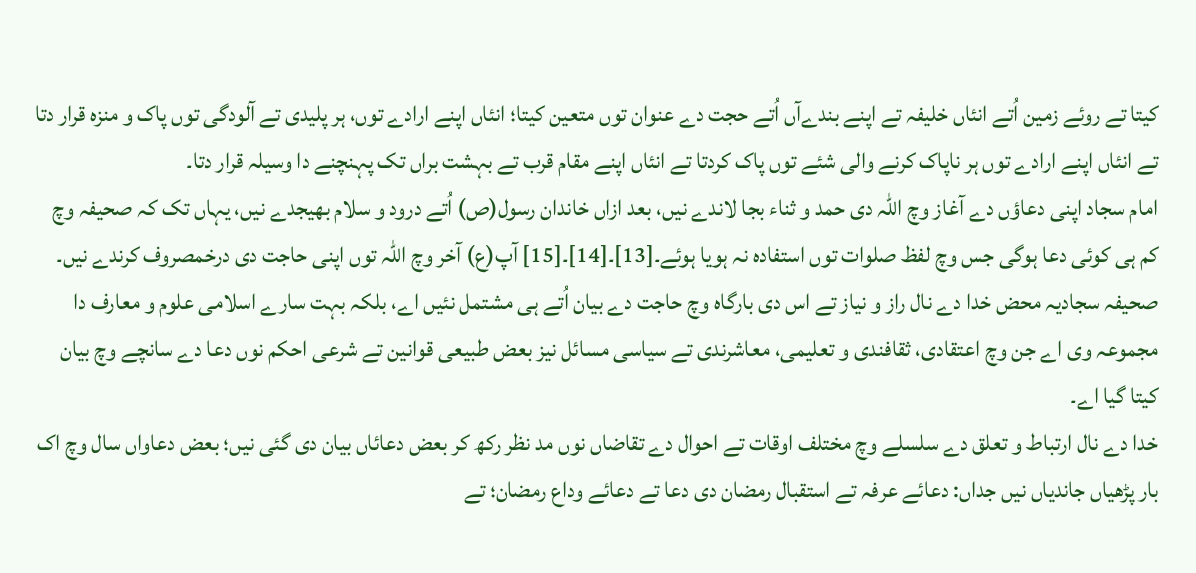کیتا تے روئے زمین اُتے انئاں خلیفہ تے اپنے بندےآں اُتے حجت دے عنوان توں متعین کیتا؛ انئاں اپنے ارادے توں، ہر پلیدی تے آلودگی توں پاک و منزہ قرار دتا تے انئاں اپنے ارادے توں ہر ناپاک کرنے والی شئے توں پاک کردتا تے انئاں اپنے مقام قرب تے بہشت براں تک پہنچنے دا وسیلہ قرار دتا۔
امام سجاد اپنی دعاؤں دے آغاز وچ اللہ دی حمد و ثناء بجا لاندے نيں، بعد ازاں خاندان رسول(ص) اُتے درود و سلام بھیجدے نيں، یہاں تک کہ صحیفہ وچ کم ہی کوئی دعا ہوگی جس وچ لفظ صلوات توں استفادہ نہ ہویا ہوئے۔[13]۔[14]۔[15] آپ(ع) آخر وچ اللہ توں اپنی حاجت دی درخمصروف کرندے نيں۔
صحیفہ سجادیہ محض خدا دے نال راز و نیاز تے اس دی بارگاہ وچ حاجت دے بیان اُتے ہی مشتمل نئيں اے، بلکہ بہت سارے اسلامی علوم و معارف دا مجموعہ وی اے جن وچ اعتقادی، ثقافندی و تعلیمی، معاشرندی تے سیاسی مسائل نیز بعض طبیعی قوانین تے شرعی احکم نوں دعا دے سانچے وچ بیان کیتا گیا اے۔
خدا دے نال ارتباط و تعلق دے سلسلے وچ مختلف اوقات تے احوال دے تقاضاں نوں مد نظر رکھ کر بعض دعائاں بیان دی گئی نيں؛ بعض دعاواں سال وچ اک بار پڑھیاں جاندیاں نيں جداں: دعائے عرفہ تے استقبال رمضان دی دعا تے دعائے وداع رمضان؛ تے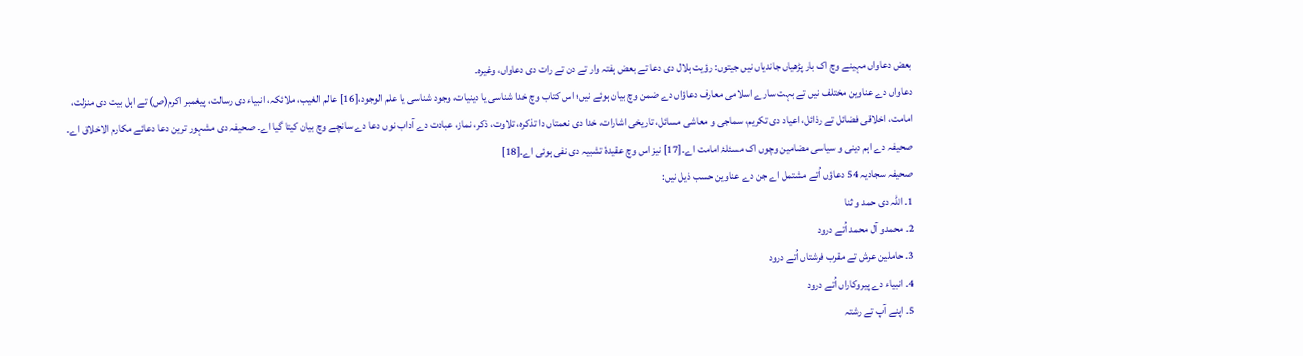بعض دعاواں مہینے وچ اک بار پڑھیاں جاندیاں نيں جیتوں: رؤیت ہلال دی دعا تے بعض ہفتہ وار تے دن تے رات دی دعاواں، وغیرہ۔
دعاواں دے عناوین مختلف نيں تے بہت سارے اسلامی معارف دعاؤاں دے ضمن وچ بیان ہوئے نيں؛ اس کتاب وچ خدا شناسی یا دینیات، وجود شناسی یا علم الوجود،[16] عالم الغیب، ملائکہ، انبیاء دی رسالت، پیغمبر اکرم(ص) تے اہل بیت دی منزلت، امامت، اخلاقی فضائل تے رذائل، اعیاد دی تکریم، سماجی و معاشی مسائل، تاریخی اشارات، خدا دی نعمتاں دا تذکرہ، تلاوت، ذکر، نماز، عبادت دے آداب نوں دعا دے سانچے وچ بیان کیتا گیا اے۔ صحیفہ دی مشہور ترین دعا دعائے مکارم الاخلاق اے۔
صحیفہ دے اہم دینی و سیاسی مضامین وچوں اک مسئلۂ امامت اے۔[17] نیز اس وچ عقیدۂ تشبیہ دی نفی ہوئی اے۔[18]
صحیفہ سجادیہ 54 دعاؤں اُتے مشتمل اے جن دے عناوین حسب ذیل نيں:
1۔ اللہ دی حمد و ثنا
2۔ محمدو آل محمد اُتے درود
3۔ حاملین عرش تے مقرب فرشتاں اُتے درود
4۔ انبیاء دے پیروکاراں اُتے درود
5۔ اپنے آپ تے رشتہ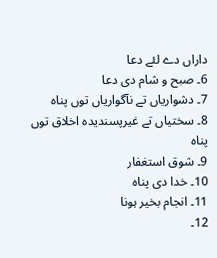داراں دے لئے دعا
6۔ صبح و شام دی دعا
7۔ دشواریاں تے نآگواریاں توں پناہ
8۔ سختیاں تے غیرپسندیدہ اخلاق توں پناہ
9۔ شوق استغفار
10۔ خدا دی پناہ
11۔ انجام بخیر ہونا
12۔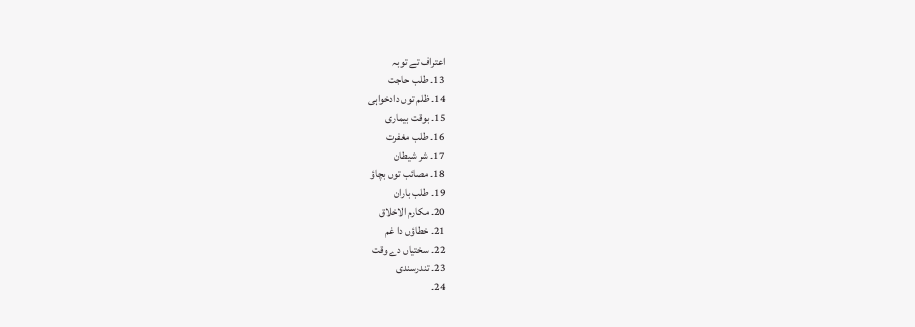اعتراف تے توبہ
13۔ طلب حاجت
14۔ ظلم توں دادخواہی
15۔ بوقت بیماری
16۔ طلب مغفرت
17۔ شر شیطان
18۔ مصائب توں بچاؤ
19۔ طلب باران
20۔ مکارم الاخلاق
21۔ خطاؤں دا غم
22۔ سختیاں دے وقت
23۔ تندرسندی
24۔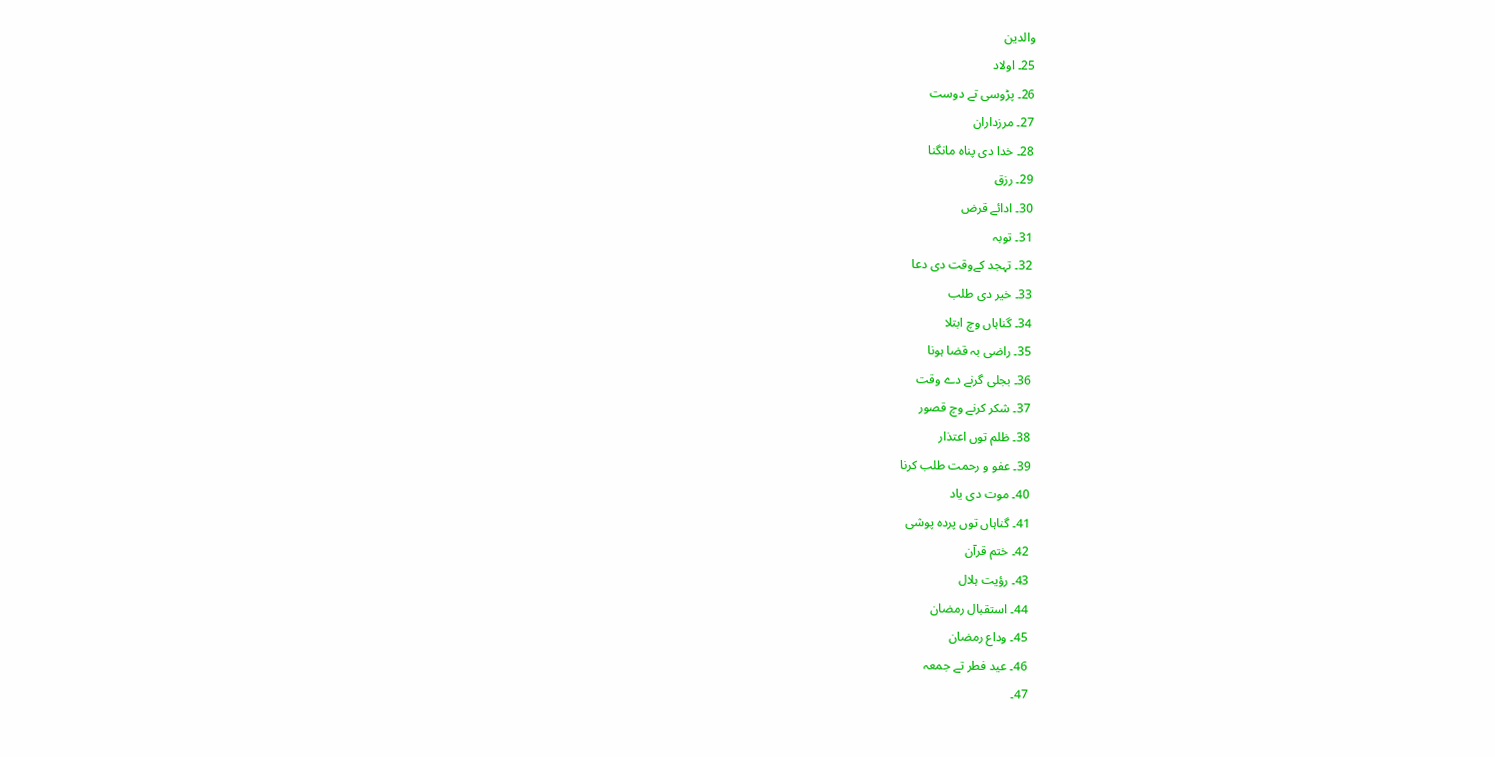والدین
25۔ اولاد
26۔ پڑوسی تے دوست
27۔ مرزداران
28۔ خدا دی پناہ مانگنا
29۔ رزق
30۔ ادائے قرض
31۔ توبہ
32۔ تہجد کےوقت دی دعا
33۔ خیر دی طلب
34۔ گناہاں وچ ابتلا
35۔ راضی بہ قضا ہونا
36۔ بجلی گرنے دے وقت
37۔ شکر کرنے وچ قصور
38۔ ظلم توں اعتذار
39۔ عفو و رحمت طلب کرنا
40۔ موت دی یاد
41۔ گناہاں توں پردہ پوشی
42۔ ختم قرآن
43۔ رؤیت ہلال
44۔ استقبال رمضان
45۔ وداع رمضان
46۔ عید فطر تے جمعہ
47۔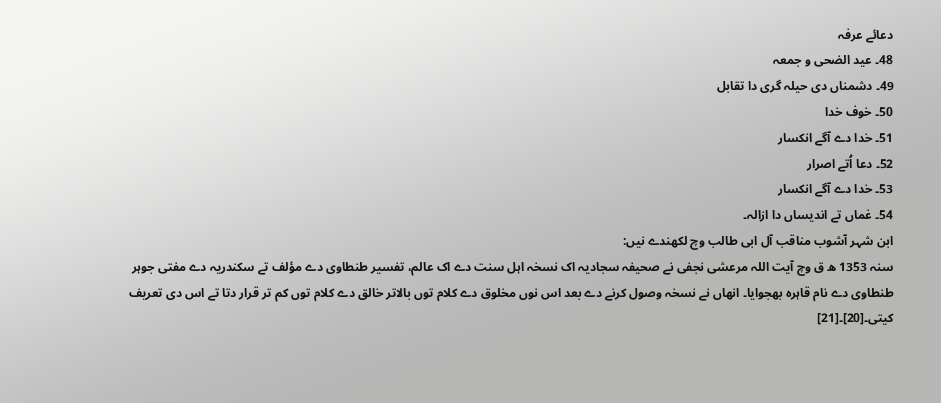دعائے عرفہ
48۔ عید الضحی و جمعہ
49۔ دشمناں دی حیلہ گری دا تقابل
50۔ خوف خدا
51۔ خدا دے آگے انکسار
52۔ دعا اُتے اصرار
53۔ خدا دے آگے انکسار
54۔ غماں تے اندیساں دا ازالہ۔
ابن شہر آشوب مناقب آل ابی طالب وچ لکھندے نيں:
سنہ 1353 ھ ق وچ آیت اللہ مرعشی نجفی نے صحیفہ سجادیہ اک نسخہ اہل سنت دے اک عالم، تفسیر طنطاوی دے مؤلف تے سکندریہ دے مفتی جوہر طنطاوی دے نام قاہرہ بھجوایا۔ انھاں نے نسخہ وصول کرنے دے بعد اس نوں مخلوق دے کلام توں بالاتر خالق دے کلام توں کم تر قرار دتا تے اس دی تعریف کیتی۔[20]۔[21]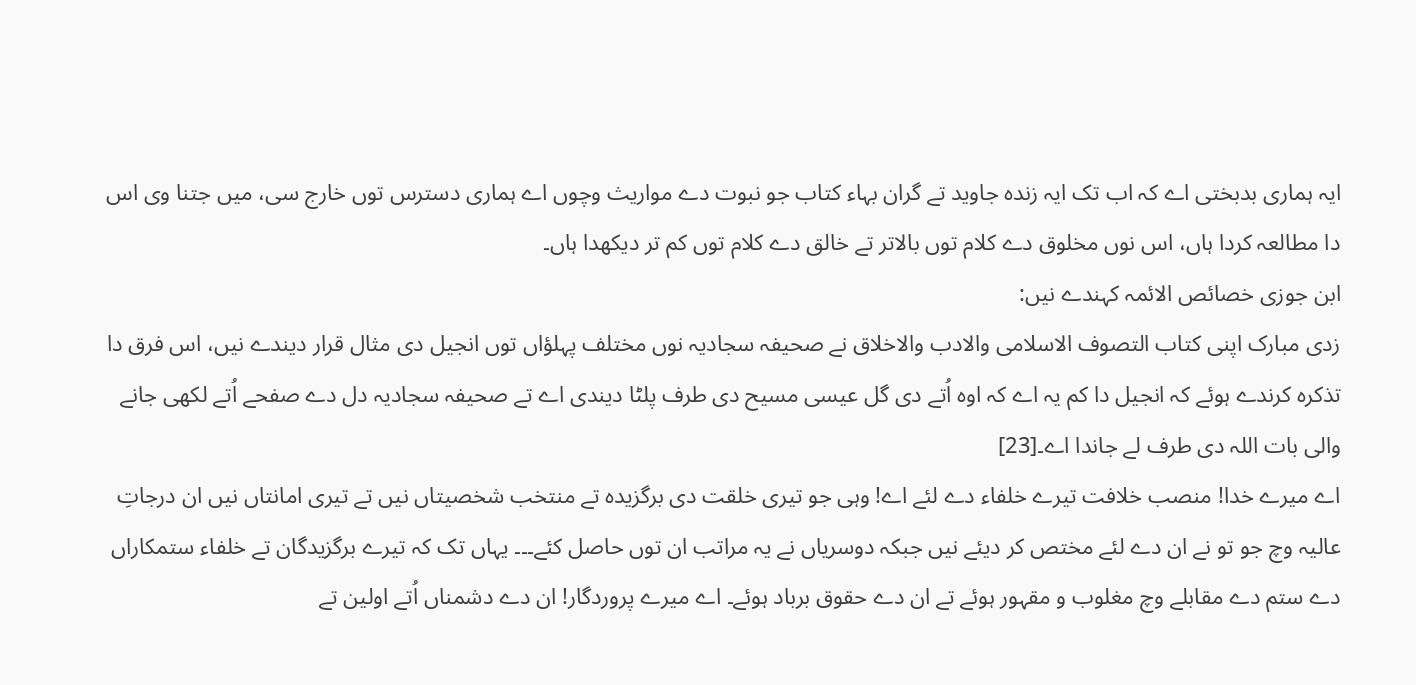ایہ ہماری بدبختی اے کہ اب تک ایہ زندہ جاوید تے گران بہاء کتاب جو نبوت دے مواریث وچوں اے ہماری دسترس توں خارج سی، میں جتنا وی اس دا مطالعہ کردا ہاں، اس نوں مخلوق دے کلام توں بالاتر تے خالق دے کلام توں کم تر دیکھدا ہاں۔
ابن جوزی خصائص الائمہ کہندے نيں:
زدی مبارک اپنی کتاب التصوف الاسلامی والادب والاخلاق نے صحیفہ سجادیہ نوں مختلف پہلؤاں توں انجیل دی مثال قرار دیندے نيں، اس فرق دا تذکرہ کرندے ہوئے کہ انجیل دا کم یہ اے کہ اوہ اُتے دی گل عیسی مسیح دی طرف پلٹا دیندی اے تے صحیفہ سجادیہ دل دے صفحے اُتے لکھی جانے والی بات اللہ دی طرف لے جاندا اے۔[23]
اے میرے خدا! منصب خلافت تیرے خلفاء دے لئے اے! وہی جو تیری خلقت دی برگزیدہ تے منتخب شخصیتاں نيں تے تیری امانتاں نيں ان درجاتِ عالیہ وچ جو تو نے ان دے لئے مختص کر دیئے نيں جبکہ دوسریاں نے یہ مراتب ان توں حاصل کئے۔۔۔ یہاں تک کہ تیرے برگزیدگان تے خلفاء ستمکاراں دے ستم دے مقابلے وچ مغلوب و مقہور ہوئے تے ان دے حقوق برباد ہوئے۔ اے میرے پروردگار! ان دے دشمناں اُتے اولین تے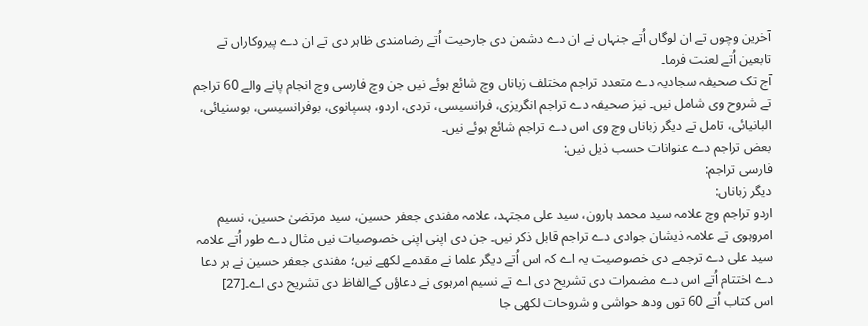آخرین وچوں تے ان لوگاں اُتے جنہاں نے ان دے دشمن دی جارحیت اُتے رضامندی ظاہر دی تے ان دے پیروکاراں تے تابعین اُتے لعنت فرما۔
آج تک صحیفہ سجادیہ دے متعدد تراجم مختلف زباناں وچ شائع ہوئے نيں جن وچ فارسی وچ انجام پانے والے 60 تراجم تے شروح وی شامل نيں۔ نیز صحیفہ دے تراجم انگریزی، فرانسیسی، تردی، اردو، ہسپانوی، بوفرانسیسی، بوسنیائی، البانیائی، تامل تے دیگر زباناں وچ وی اس دے تراجم شائع ہوئے نيں۔
بعض تراجم دے عنوانات حسب ذیل نيں:
فارسی تراجم:
دیگر زباناں:
اردو تراجم وچ علامہ سید محمد ہارون، سید علی مجتہد، علامہ مفندی جعفر حسین، سید مرتضیٰ حسین، نسیم امروہوی تے علامہ ذیشان جوادی دے تراجم قابل ذکر نيں۔ جن دی اپنی اپنی خصوصیات نيں مثال دے طور اُتے علامہ سید علی دے ترجمے دی خصوصیت یہ اے کہ اس اُتے دیگر علما نے مقدمے لکھے نيں؛ مفندی جعفر حسین نے ہر دعا دے اختتام اُتے اس دے مضمرات دی تشریح دی اے تے نسیم امرہوی نے دعاؤں کےالفاظ دی تشریح دی اے۔[27]
اس کتاب اُتے 60 توں ودھ حواشی و شروحات لکھی جا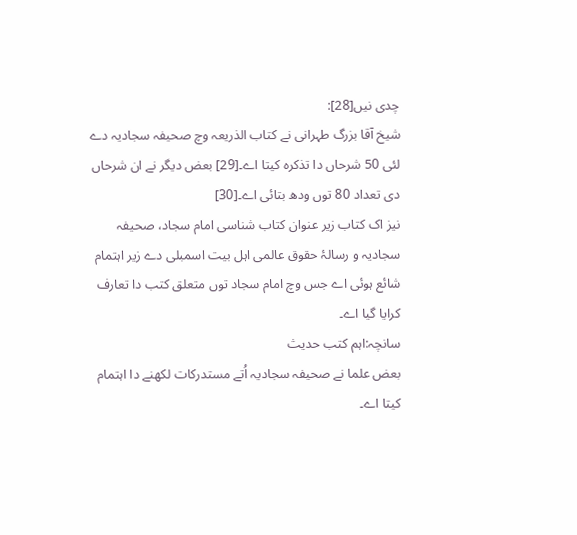چدی نيں[28]:
شیخ آقا بزرگ طہرانی نے کتاب الذریعہ وچ صحیفہ سجادیہ دے لئی 50 شرحاں دا تذکرہ کیتا اے۔[29] بعض دیگر نے ان شرحاں دی تعداد 80 توں ودھ بتائی اے۔[30]
نیز اک کتاب زیر عنوان کتاب شناسی امام سجاد، صحیفہ سجادیہ و رسالۂ حقوق عالمی اہل بیت اسمبلی دے زیر اہتمام شائع ہوئی اے جس وچ امام سجاد توں متعلق کتب دا تعارف کرایا گیا اے۔
سانچہ:اہم کتب حدیث
بعض علما نے صحیفہ سجادیہ اُتے مستدرکات لکھنے دا اہتمام کیتا اے۔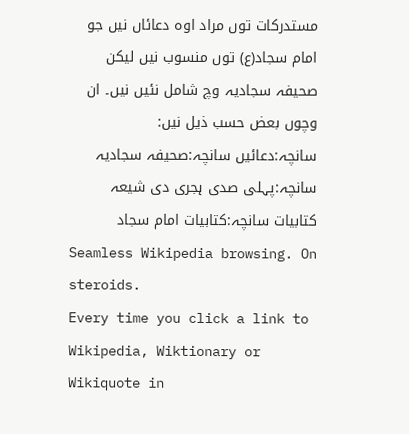مستدرکات توں مراد اوہ دعائاں نيں جو امام سجاد(ع) توں منسوب نيں لیکن صحیفہ سجادیہ وچ شامل نئیں نيں۔ ان وچوں بعض حسب ذیل نيں:
سانچہ:دعائیں سانچہ:صحیفہ سجادیہ
سانچہ:پہلی صدی ہجری دی شیعہ کتابیات سانچہ:کتابیات امام سجاد
Seamless Wikipedia browsing. On steroids.
Every time you click a link to Wikipedia, Wiktionary or Wikiquote in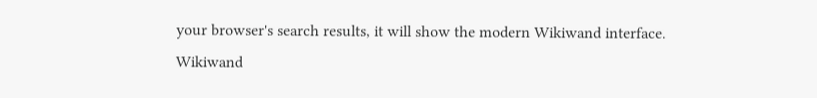your browser's search results, it will show the modern Wikiwand interface.
Wikiwand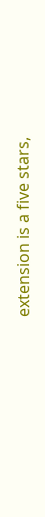extension is a five stars,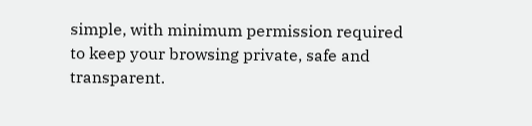simple, with minimum permission required to keep your browsing private, safe and transparent.